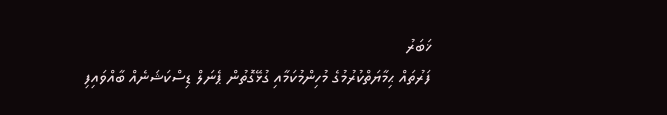ޚަބަރު
ފަރުތައް ޙިމާޔަތްކުރުމުގެ މުހިންމުކަމާއި ގުޅޭގޮތުން ޕެނަލް ޑިސްކަޝަނެއް ބާއްވައިފި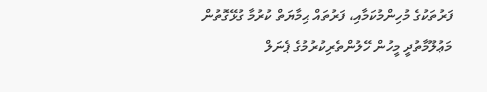ފަރުތަކުގެ މުހިންމުކަމާއި، ފަރުތައް ޙިމާޔަތް ކުރުމާ ގުޅޭގޮތުން މަޢުލޫމާތުދީ މީހުން ހޭލުންތެރިކުރުމުގެ ޕެނަލް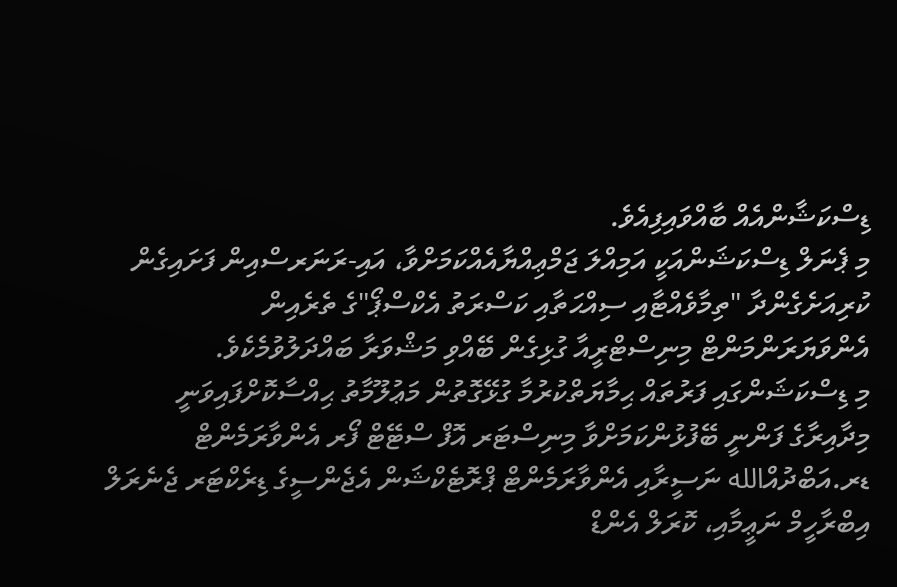ޑިސްކަޝާންއެއް ބާއްވައިފިއެވެ.
މި ޕެނަލް ޑިސްކަޝަންއަކީ އަމިއްލަ ޖަމްޢިއްޔާއެއްކަމަށްވާ، އައި-ރަނަރސްއިން ފަށައިގެން ކުރިއަށެގެންދާ "ތިމާވެއްޓާއި ސިއްޙަތާއި ކަސްރަތު އެކްސްޕޯ"ގެ ތެރެއިން އެންވަޔަރަންމަންޓް މިނިސްޓްރީއާ ގުޅިގެން ބޭއްވި މަޝްވަރާ ބައްދަލުވުމެކެވެ.
މި ޑިސްކަޝަންގައި ފަރުތައް ޙިމާޔަތްކުރުމާ ގުޅޭގޮތުން މަޢުލޫމާތު ޙިއްސާކޮށްފައިވަނީ މިދާއިރާގެ ފަންނީ ބޭފުޅުންކަމަށްވާ މިނިސްޓަރ އޮފް ސްޓޭޓް ފޯރ އެންވާރަމެންޓް ޑރ.އަބްދުއްالله ނަސީރާއި އެންވާރަމެންޓް ޕްރޮޓެކްޝަން އެޖެންސީގެ ޑިރެކްޓަރ ޖެނެރަލް އިބްރާހީމް ނަޢީމާއި، ކޮރަލް އެންޑް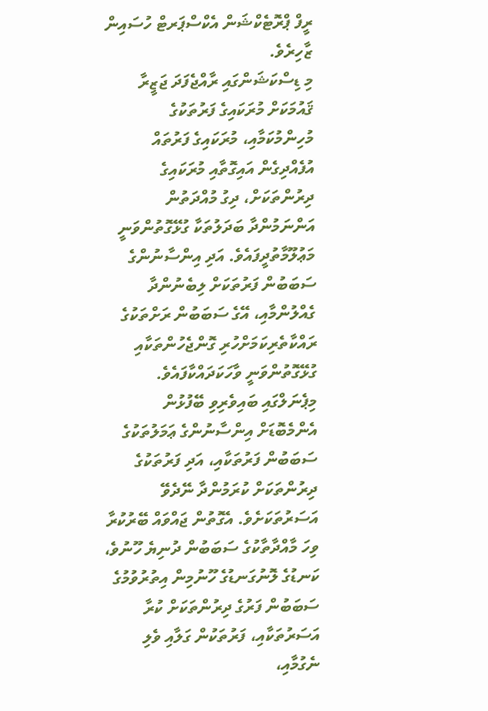ރީފް ޕްރޮޓެކްޝަން އެކްސްޕަރޓް ހުސައިން ޒާހިރެވެ.
މި ޑިސްކަޝަންގައި ރާއްޖެފަދަ ޖަޒީރާ ޤައުމަކަށް މުރަކައިގެ ފަރުތަކުގެ މުހިންމުކަމާއި، މުރަކައިގެ ފަރުތައް އުފެއްދިގެން އައިގޮތާއި މުރަކައިގެ ދިރުންތަކަށް، ދިގު މުއްދަތުން އަންނަމުންދާ ބަދަލުތަކާ ގުޅޭގޮތުންވަނީ މަޢުލޫމާތުދީފައެވެ. އަދި އިންސާނުންގެ ސަބަބުން ފަރުތަކަށް ލިބެނުންދާ ގެއްލުންމާއި، އޭގެ ސަބަބުން ރަށްތަކުގެ ރައްކާތެރިކަމަށްހުރި ގޮންޖެހުންތަކާއި ގުޅޭގޮތުންވަނީ ވާހަކަދައްކާފައެވެ.
މިޕެނަލްގައި ބައިވެރިވި ބޭފުޅުން އެންމެބޮޑަށް އިންސާނުންގެ ޢަމަލުތަކުގެ ސަބަބުން ފަރުތަކާއި، އަދި ފަރުތަކުގެ ދިރުންތަކަށް ކުރަމުންދާ ނޭދެވޭ އަސަރުތަކަށެވެ. އެގޮތުން ޖައްވައް ބޭރުކުރާ ވިހަ މާއްދާތާކުގެ ސަބަބުން ދުނިޔެ ހޫނުވެ، ކަނޑުގެ ލޮނުގަނޑުގެ ހޫނުމިން އިތުރުވުމުގެ ސަބަބުން ފަރުގެ ދިރުންތަކަށް ކުރާ އަސަރުތަކާއި، ފަރުތަކުން ގަލާއި ވެލި ނެގުމާއި،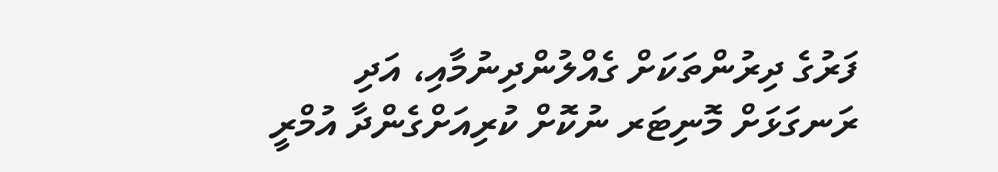ފަރުގެ ދިރުންތަކަށް ގެއްލުންދިނުމާއި، އަދި ރަނގަޅަށް މޮނިޓަރ ނުކޮށް ކުރިއަށްގެންދާ އުމްރީ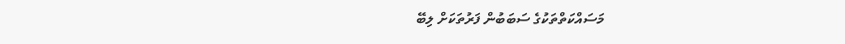މަސައްކަތްތަކުގެ ސަބަބުން ފަރުތަކަށް ލިބޭ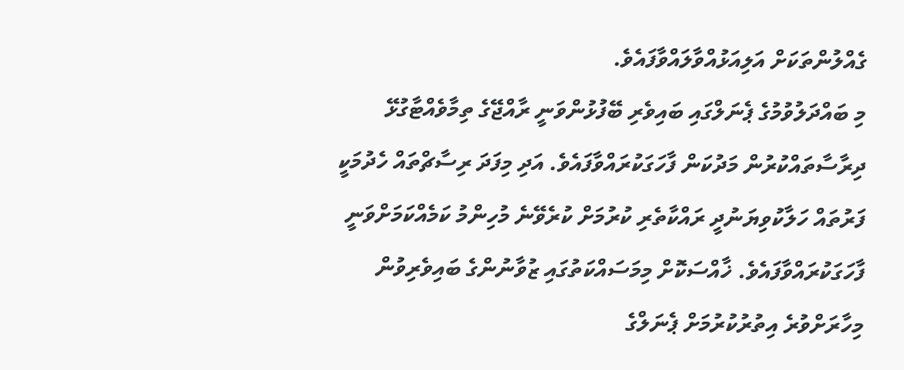ގެއްލުންތަކަށް އަލިއަޅުއްވާލައްވާފައެވެ.
މި ބައްދަލުވުމުގެ ޕެނަލްގައި ބައިވެރި ބޭފުޅުންވަނީ ރާއްޖޭގެ ތިމާވެއްޓާގުޅޭ ދިރާސާތައްކުރުން މަދުކަން ފާހަގަކުރައްވާފައެވެ. އަދި މިފަދަ ރިސާޗްތައް ހެދުމަކީ ފަރުތައް ހަލާކުވިޔަނުދީ ރައްކާތެރި ކުރުމަށް ކުރެވޭނެ މުހިންމު ކަމެއްކަމަށްވަނީ ފާހަގަކުރައްވާފައެވެ. ޚާއްސަކޮށް މިމަސައްކަތުގައި ޒުވާނުންގެ ބައިވެރިވުން މިހާރަށްވުރެ އިތުރުކުރުމަށް ޕެނަލްގެ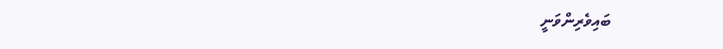ބައިވެރިންވަނީ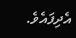އެދިފައެވެ.